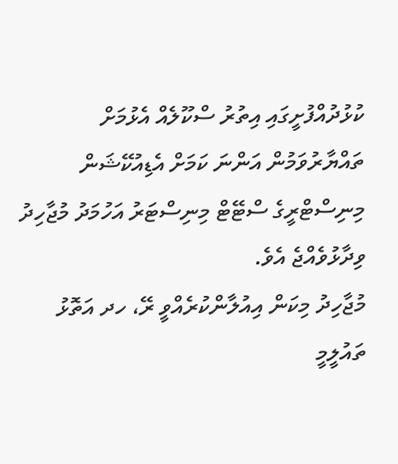ކުޅުދުއްފުށީގައި އިތުރު ސްކޫލެއް އެޅުމަށް ތައްޔާރުވަމުން އަންނަ ކަމަށް އެޑިއުކޭޝަން މިނިސްޓްރީގެ ސްޓޭޓް މިނިސްޓަރު އަހުމަދު މުޖާހިދު ވިދާޅުވެއްޖެ އެވެ.
މުޖާހިދު މިކަން އިއުލާންކުރެއްވީ ރޭ، ހދ އަތޮޅު ތައުލީމީ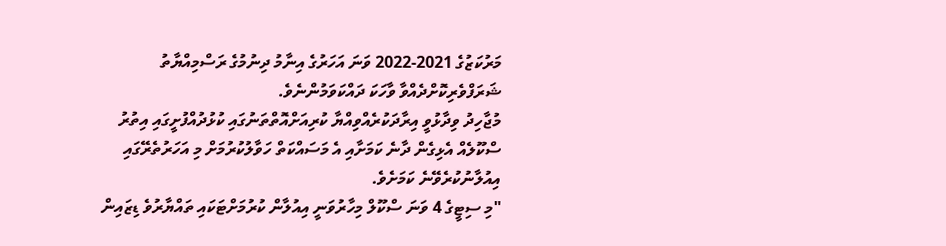މަރުކަޒުގެ 2021-2022 ވަނަ އަހަރުގެ އިނާމު ދިނުމުގެ ރަސްމިއްޔާތު ޝަރަފްވެރިކޮށްދެއްވާ ވާހަކަ ދައްކަވަމުންނެވެ.
މުޖާހިދު ވިދާޅުވީ އިރާދަކުރެއްވިއްޔާ ކުރިއަށްއޮތްތަނުގައި ކުޅުދުއްފުށީގައި އިތުރު ސްކޫލެއް އެޅިގެން ދާނެ ކަމަށާއި އެ މަސައްކަތް ހަވާލުކުރުމަށް މި އަހަރުތެރޭގައި އިއުލާނުކުރެވޭނެ ކަމަށެވެ.
"މި ސިޓީގެ 4 ވަނަ ސްކޫލް މިހާރުވަނީ އިއުލާން ކުރުމަށްޓަކައި ތައްޔާރުވެ ޑިޒައިން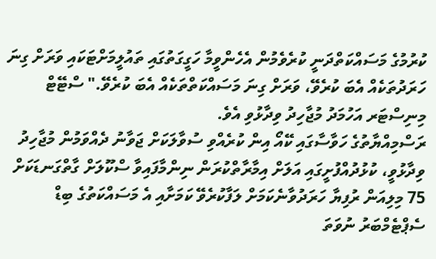ކުރުމުގެ މަސައްކަތްދަނީ ކުރެވެމުން އެހެންވީމާ ހަގީގަތުގައި ތައުލީމަށްޓަކައި ވަރަށް ގިނަ ހަރަދުތަކެއް އެބަ ކުރެވޭ، ވަރަށް ގިނަ މަސައްކަތްތަކެއް އެބަ ކުރެވޭ." ސްޓޭޓް މިނިސްޓަރ އަހުމަދު މުޖާހިދު ވިދާޅުވި އެވެ.
ރަސްމިއްޔާތުގެ ހަވާސާގައި ކޭއޯ އިން ކުރެއްވި ސުވާލަކަށް ޖަވާނު ދެއްވަމުން މުޖާހިދު ވިދާޅުވީ، ކުޅުދުއްފުށީގައި އަލަށް އިމާރާތްކުރަން ނިންމާފައިވާ ސްކޫލަށް ގާތްގަނޑަކަށް 75 މިލިއަން ރުފިޔާ ހަރަދުވާނެކަމަށް ލަފާކުރެވޭ ކަމަށާއި އެ މަސައްކަތުގެ ބިޑް ސެޕްޓެމްބަރު ނުވަތަ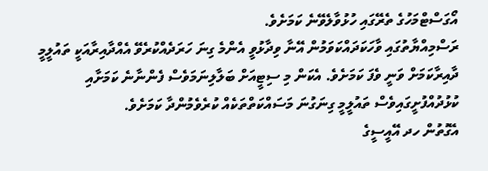އޯގަސްޓްމަހުގެ ތެރޭގައި ހުޅުވާލެވޭނެ ކަމަށެވެ.
ރަސްމިއްޔާތުގައި ވާހަކަދައްކަވަމުން އޭނާ ވިދާޅުވީ އެންމެ ގިނަ ހަރަދެއްކުރެވޭ އެއްދާއިރާއަކީ ތައުލީމީ ދާއިރާކަމަށް ވަނީ ވެފަ ކަމަށެވެ. އެކަން މި ސިޓީއަށް ބަލާލިނަމަވެސް ފެންނާނެ ކަމަށާއި ކުޅުދުއްފުށީގައިވެސް ތައުލީމީ ގިނަގުނަ މަސައްކަތްތަކެއް ކުރެވެމުންދާ ކަމަށެވެ.
އެގޮތުން ހދ އޭއީސީގެ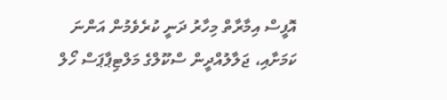އޮފީސް އިމާރާތް މިހާރު ދަނީ ކުރެވެމުން އަންނަ ކަމަށާއި، ޖަލާލުއްދީން ސްކޫލްގެ މަލްޓިޕާޕަސް ހޯލް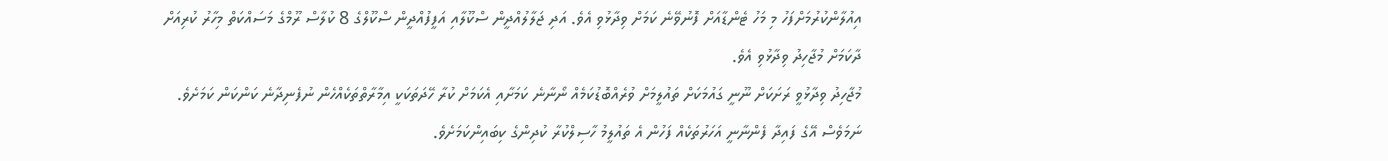އިއުލާންކުރުމަށްފަހު މި މަހު ޓެންޑާއަށް ފޮނުވޭނެ ކަމަށް ވިދާޅުވި އެވެ. އަދި ޖަލާލުއްދީން ސްކޫލާއި އަފީފުއްދީން ސްކޫލްގެ 8 ކުލާސް ރޫމްގެ މަސައްކަތް މިހާރު ކުރިއަށް ދާކަމަށް މުޖާހިދު ވިދާޅުވި އެވެ.
މުޖާހިދު ވިދާޅުވީ ރަށަކަށް ނޫނީ ގައުމަކަށް ތައުލީމަށް ވުރެއްބޮޑުކަމެއް ނޯނާނެ ކަމަށާއި އެކަމަށް ކުރާ ހޭދަތަކަކީ އިމާރާތްތަކެއްހެން ނުފެނިދާނެ ކަންކަން ކަމަށެވެ. ނަމަވެސް އޭގެ ފައިދާ ފެންނާނީ އަހަރުތަކެއް ފަހުން އެ ތައުލީމު ހާސިލްކުރާ ކުދިންގެ ކިބައިންކަމަށެވެ.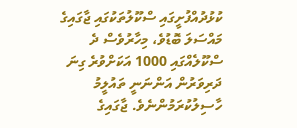ކުޅުދުއްފުށީގައި ސްކޫލުތަކުގައި ޖާގައިގެ މައްސަލަ ބޮޑުވެ، މިހާރުވެސް ދެ ސްކޫލެއްގައި 1000 އަކަށްވުރެ ގިނަ ދަރިވަރުން އަންނަނީ ތައުލީމު ހާސިލުކުރަމުންނެވެ. ޖާގައިގެ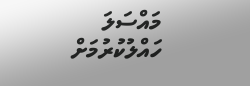މައްސަލަ ހައްލުކުރުމަށް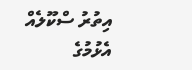އިތުރު ސްކޫލެއް އެޅުމުގެ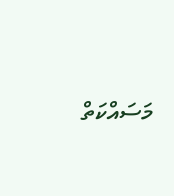މަސައްކަތް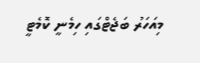މިއަހަރު ބަޖެޓްގައި ހިމެނީ ކޮމެޓީ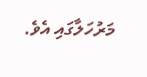މަރުހަލާގައި އެވެ.